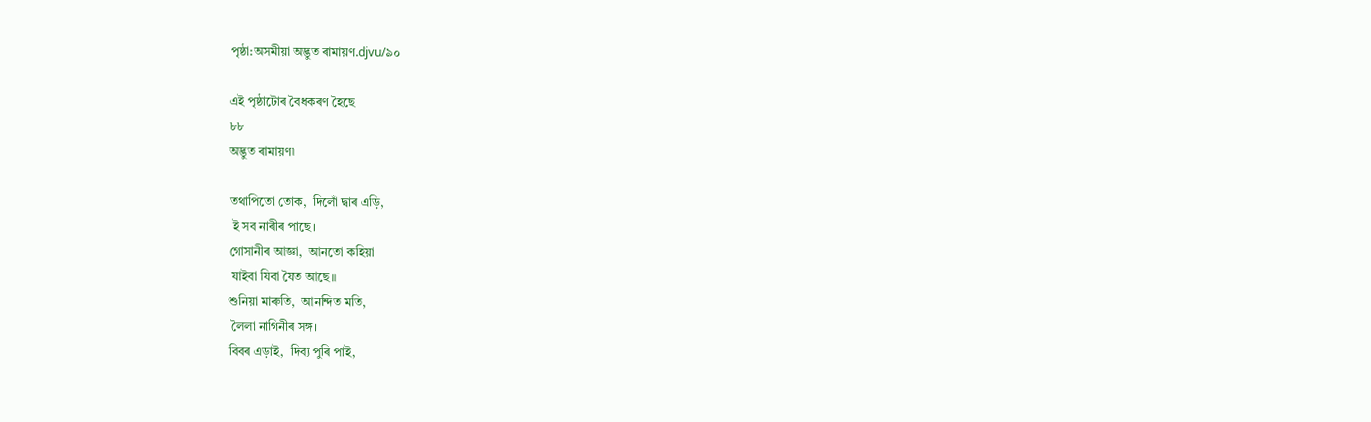পৃষ্ঠা:অসমীয়া অদ্ভুত ৰামায়ণ.djvu/৯০

এই পৃষ্ঠাটোৰ বৈধকৰণ হৈছে
৮৮
অদ্ভুত ৰামায়ণ৷

তথাপিতো তোক,  দিলোঁ দ্বাৰ এড়ি,
 ই সব নাৰীৰ পাছে।
গোসানীৰ আজ্ঞা,  আনতো কহিয়া
 যাইবা যিবা যৈত আছে॥
শুনিয়া মাৰুতি,  আনন্দিত মতি,
 লৈলা নাগিনীৰ সঙ্গ।
বিবৰ এড়াই,  দিব্য পুৰি পাই,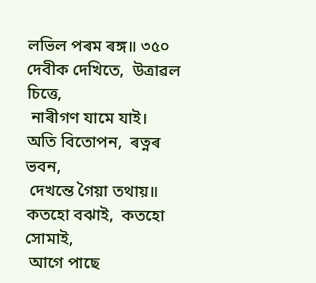লভিল পৰম ৰঙ্গ॥ ৩৫০
দেবীক দেখিতে,  উত্ৰাৱল চিত্তে,
 নাৰীগণ যামে যাই।
অতি বিতোপন,  ৰত্নৰ ভবন,
 দেখন্তে গৈয়া তথায়॥
কতহো বঝাই,  কতহো সোমাই,
 আগে পাছে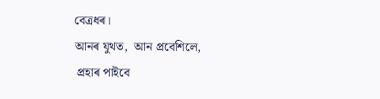বেত্ৰধৰ।
আনৰ যুথত,  আন প্ৰবেশিলে,
 প্ৰহাৰ পাইবে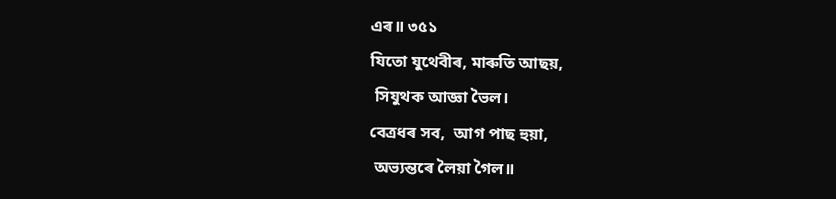এৰ॥ ৩৫১
যিতো যুথেবীৰ, মাৰুতি আছয়,
 সিযুথক আজ্ঞা ভৈল।
বেত্ৰধৰ সব,  আগ পাছ হুয়া,
 অভ্যন্তৰে লৈয়া গৈল॥